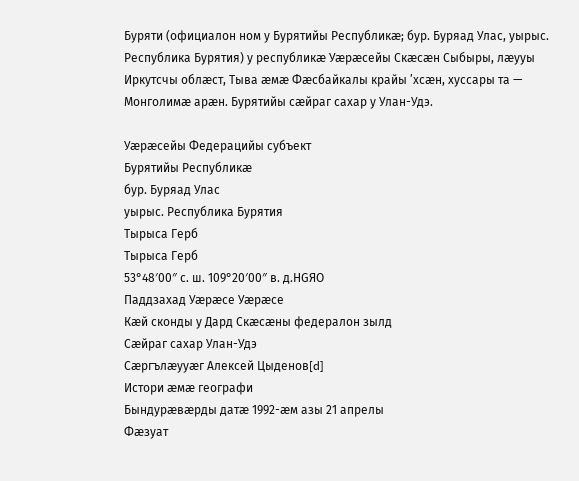Буряти (официалон ном у Бурятийы Республикæ; бур. Буряад Улас, уырыс. Республика Бурятия) у республикæ Уæрæсейы Скæсæн Сыбыры, лæууы Иркутсчы облæст, Тыва æмæ Фæсбайкалы крайы ’хсæн, хуссары та — Монголимæ арæн. Бурятийы сæйраг сахар у Улан-Удэ.

Уæрæсейы Федерацийы субъект
Бурятийы Республикæ
бур. Буряад Улас
уырыс. Республика Бурятия
Тырыса Герб
Тырыса Герб
53°48′00″ с. ш. 109°20′00″ в. д.HGЯO
Паддзахад Уæрæсе Уæрæсе
Кæй сконды у Дард Скæсæны федералон зылд
Сæйраг сахар Улан-Удэ
Сæргълæууæг Алексей Цыденов[d]
Истори æмæ географи
Бындурæвæрды датæ 1992-æм азы 21 апрелы
Фæзуат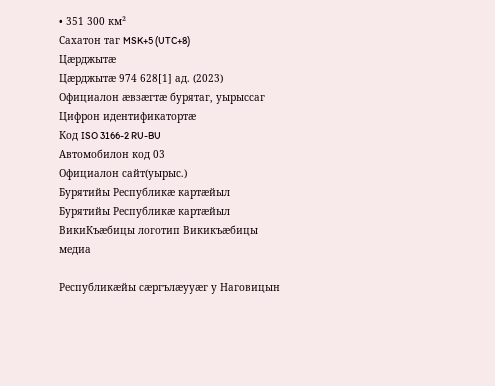• 351 300 км²
Сахатон таг MSK+5 (UTC+8)
Цæрджытæ
Цæрджытæ 974 628[1] ад. (2023)
Официалон æвзæгтæ бурятаг, уырыссаг
Цифрон идентификатортæ
Код ISO 3166-2 RU-BU
Автомобилон код 03
Официалон сайт(уырыс.)
Бурятийы Республикæ картæйыл
Бурятийы Республикæ картæйыл
ВикиКъæбицы логотип Викикъæбицы медиа

Республикæйы сæргълæууæг у Наговицын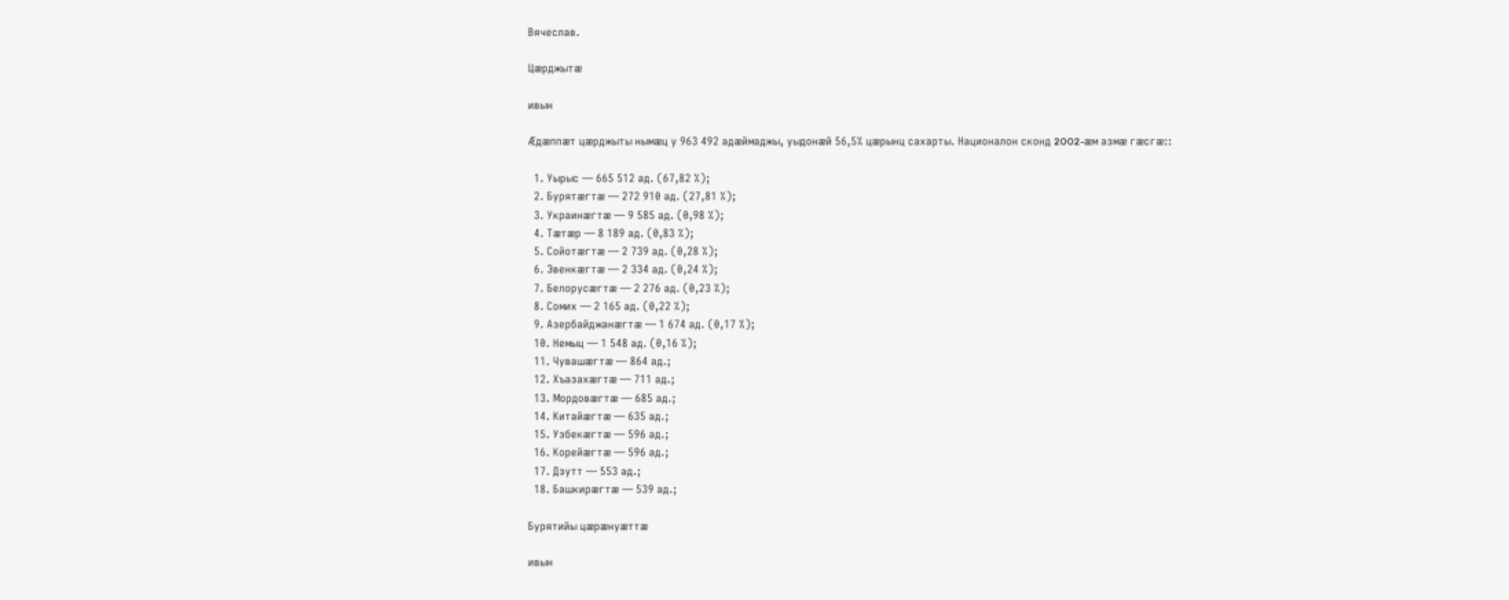Вячеслав.

Цæрджытæ

ивын

Æдæппæт цæрджыты нымæц у 963 492 адæймаджы, уыдонæй 56,5% цæрынц сахарты. Националон сконд 2002-æм азмæ гæсгæ::

  1. Уырыс — 665 512 ад. (67,82 %);
  2. Бурятæгтæ — 272 910 ад. (27,81 %);
  3. Украинæгтæ — 9 585 ад. (0,98 %);
  4. Тæтæр — 8 189 ад. (0,83 %);
  5. Сойотæгтæ — 2 739 ад. (0,28 %);
  6. Эвенкæгтæ — 2 334 ад. (0,24 %);
  7. Белорусæгтæ — 2 276 ад. (0,23 %);
  8. Сомих — 2 165 ад. (0,22 %);
  9. Азербайджанæгтæ — 1 674 ад. (0,17 %);
  10. Немыц — 1 548 ад. (0,16 %);
  11. Чувашæгтæ — 864 ад.;
  12. Хъазахæгтæ — 711 ад.;
  13. Мордовæгтæ — 685 ад.;
  14. Китайæгтæ — 635 ад.;
  15. Узбекæгтæ — 596 ад.;
  16. Корейæгтæ — 596 ад.;
  17. Дзутт — 553 ад.;
  18. Башкирæгтæ — 539 ад.;

Бурятийы цæрæнуæттæ

ивын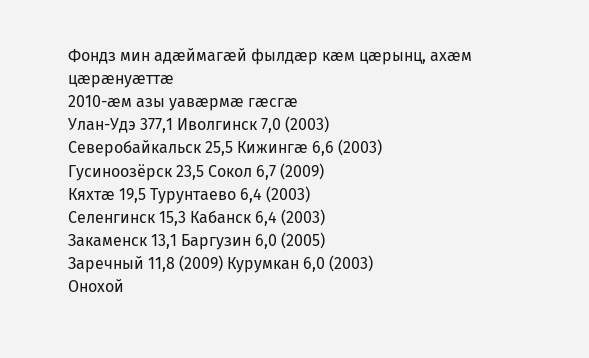Фондз мин адæймагæй фылдæр кæм цæрынц, ахæм цæрæнуæттæ
2010-æм азы уавæрмæ гæсгæ
Улан-Удэ 377,1 Иволгинск 7,0 (2003)
Северобайкальск 25,5 Кижингæ 6,6 (2003)
Гусиноозёрск 23,5 Сокол 6,7 (2009)
Кяхтæ 19,5 Турунтаево 6,4 (2003)
Селенгинск 15,3 Кабанск 6,4 (2003)
Закаменск 13,1 Баргузин 6,0 (2005)
Заречный 11,8 (2009) Курумкан 6,0 (2003)
Онохой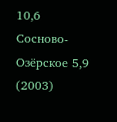10,6 Сосново-Озёрское 5,9 (2003)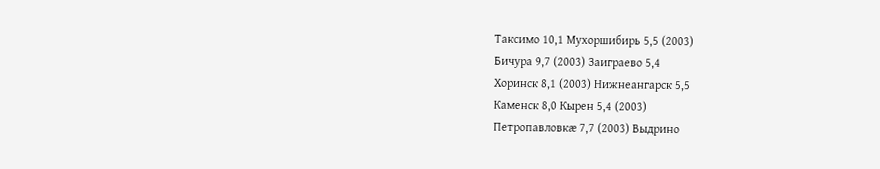Таксимо 10,1 Мухоршибирь 5,5 (2003)
Бичура 9,7 (2003) Заиграево 5,4
Хоринск 8,1 (2003) Нижнеангарск 5,5
Каменск 8,0 Кырен 5,4 (2003)
Петропавловкæ 7,7 (2003) Выдрино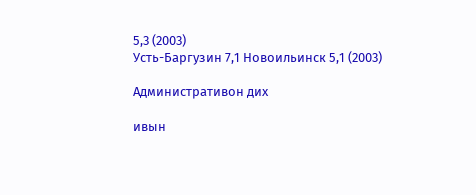5,3 (2003)
Усть-Баргузин 7,1 Новоильинск 5,1 (2003)

Административон дих

ивын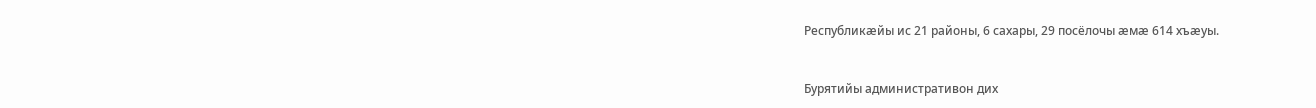Республикæйы ис 21 районы, 6 сахары, 29 посёлочы æмæ 614 хъæуы.


Бурятийы административон дих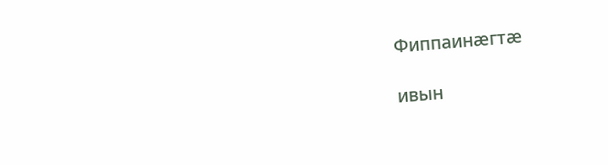Фиппаинæгтæ

ивын